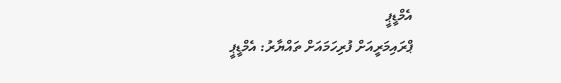އެމްޑީޕީ
ޕްރައިމަރީއަށް ފުރިހަމައަށް ތައްޔާރު: އެމްޑީޕީ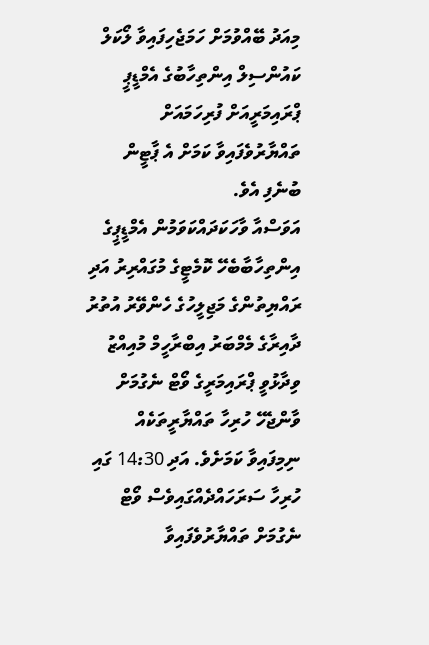މިއަދު ބޭއްވުމަށް ހަމަޖެހިފައިވާ ލޯކަލް ކައުންސިލް އިންތިހާބުގެ އެމްޑީޕީ ޕްރައިމަރީއަށް ފުރިހަމައަށް ތައްޔާރުވެފައިވާ ކަމަށް އެ ޕާޓީން ބުނެފި އެވެ.
އަވަސްއާ ވާހަކަދައްކަވަމުން އެމްޑީޕީގެ އިންތިހާބާބެހޭ ކޮމެޓީގެ މުގައްރިރު އަދި ރައްޔިތުންގެ މަޖިލީހުގެ ހެންވޭރު އުތުރު ދާއިރާގެ މެމްބަރު އިބްރާހީމް މުއިއްޒު ވިދާޅުވީ ޕްރައިމަރީގެ ވޯޓް ނެގުމަށް ވާންޖެހޭ ހުރިހާ ތައްޔާރީތަކެއް ނިމިފައިވާ ކަމަށެވެ. އަދި 14:30 ގައި ހުރިހާ ސަރަހައްދެއްގައިވެސް ވޯޓް ނެގުމަށް ތައްޔާރުވެފައިވާ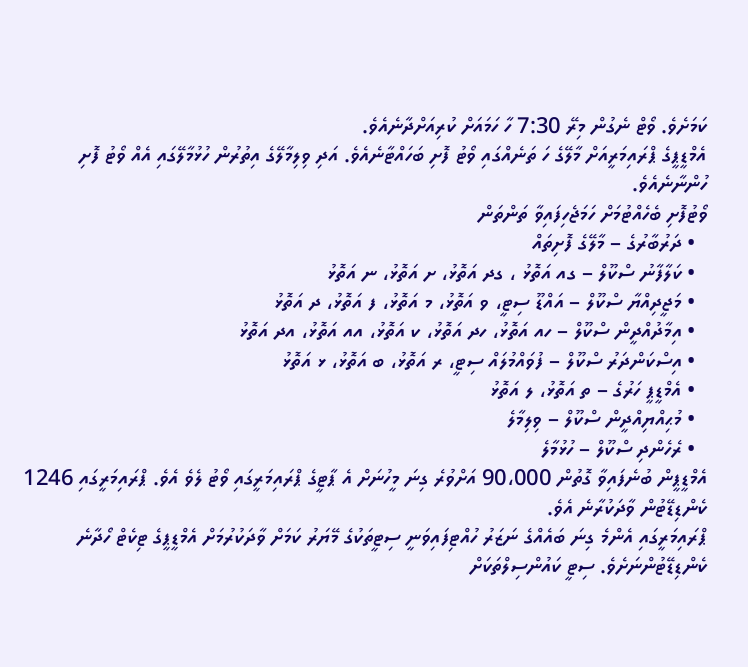ކަމަށެވެ. ވޯޓް ނެގުން މިރޭ 7:30 ހާ ހަމައަށް ކުރިއަށްދާނެއެވެ.
އެމްޑީޕީގެ ޕްރައިމަރީއަށް މާލޭގެ ހަ ތަނެއްގައި ވޯޓު ފޮށި ބަހައްޓާނެއެވެ. އަދި ވިލިމާލޭގެ އިތުރުން ހުޅުމާލޭގައި އެއް ވޯޓު ފޮށި ހުންނާނެއެވެ.
ވޯޓުފޮށި ބެހެއްޓުމަށް ހަމަޖެހިފައިވާ ތަންތަން
  • ދަރުބާރުގެ – މާލޭގެ ފޮށިތައް
  • ކަލާފާނު ސްކޫލް – ގއ އަތޮޅު ، ގދ އަތޮޅު، ށ އަތޮޅު، ނ އަތޮޅު
  • މަޖީދިއްޔާ ސްކޫލް – އައްޑޫ ސިޓީ، ވ އަތޮޅު، މ އަތޮޅު، ފ އަތޮޅު، ދ އަތޮޅު
  • އިމާދުއްދީން ސްކޫލް – ހއ އަތޮޅު، ހދ އަތޮޅު، ކ އަތޮޅު، އއ އަތޮޅު، އދ އަތޮޅު
  • އިސްކަންދަރު ސްކޫލް – ފުވައްމުލައް ސިޓީ، ރ އަތޮޅު، ބ އަތޮޅު، ޅ އަތޮޅު
  • އެމްޑީޕީ ހަރުގެ – ތ އަތޮޅު، ލ އަތޮޅު
  • މުޙިއްޔިއްދީން ސްކޫލް – ވިލިމާލެ
  • ރެހެންދި ސްކޫލް – ހުޅުމާލެ
އެމްޑީޕީން ބުނެފައިވާ ގޮތުން 90،000 އަށްވުރެ ގިނަ މީހުނަށް އެ ޕާޓީގެ ޕްރައިމަރީގައި ވޯޓު ލެވެ އެވެ. ޕްރައިމަރީގައި 1246 ކެންޑިޑޭޓުން ވާދަކުރާނެ އެވެ.
ޕްރައިމަރީގައި އެންމެ ގިނަ ބައެއްގެ ނަޒަރު ހުއްޓިފައިވަނީ ސިޓީތަކުގެ މޭޔަރު ކަމަށް ވާދަކުރުމަށް އެމްޑީޕީގެ ޓިކެޓް ހޯދާނެ ކެންޑިޑޭޓުންނަށެވެ. ސިޓީ ކައުންސިލްތަކަށް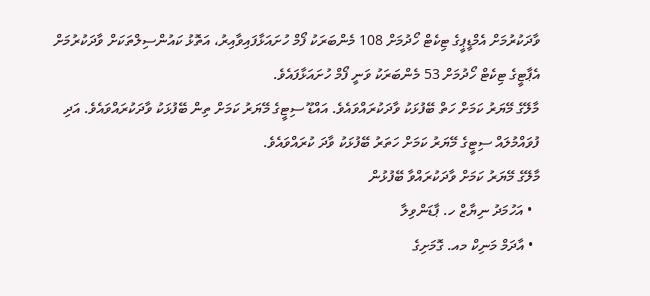ވާދަކުރުމަށް އެމްޑީޕީގެ ޓިކެޓް ހޯދުމަށް 108 މެންބަރަކު ފޯމް ހުށައަޅާފައިވާއިރު، އަތޮޅު ކައުންސިލްތަކަށް ވާދަކުރުމަށް އެޕާޓީގެ ޓިކެޓް ހޯދުމަށް 53 މެންބަރަކު ވަނީ ފޯމް ހުށައަޅާފައެވެ.
މާލޭގެ މޭޔަރު ކަމަށް ހަތް ބޭފުޅަކު ވާދަކުރައްވައެވެ. އައްޑޫ ސިޓީގެ މޭޔަރު ކަމަށް ތިން ބޭފުޅަކު ވާދަކުރައްވައެވެ. އަދި ފުވައްމުލައް ސިޓީގެ މޭޔަރު ކަމަށް ހަތަރު ބޭފުޅަކު ވާދަ ކުރައްވައެވެ.
މާލޭގެ މޭޔަރު ކަމަށް ވާދަކުރައްވާ ބޭފުޅުން
  • އަހުމަދު ނިޔާޒް ހ. ޕާޑަންވިލާ
  • އާދަމް މަނިކް މއ. ގޮމަށިގެ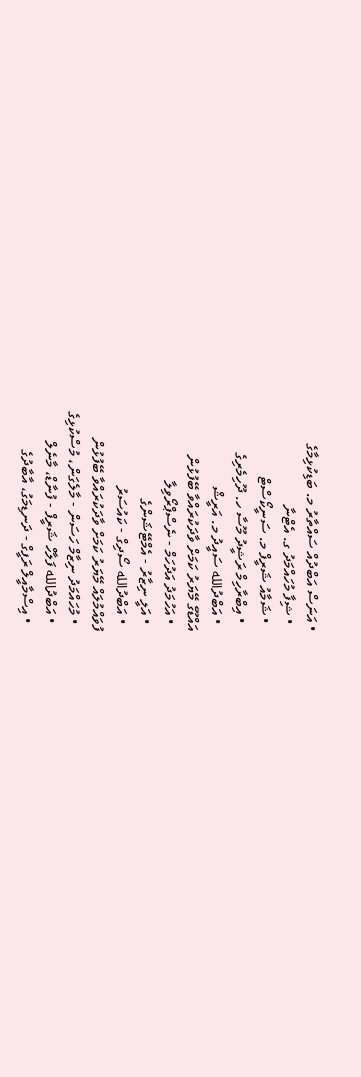• އަނަސް އަބްދުއް ސައްތާރު މ. ބަޑިކުޅިމާގެ
  • ޝިފާ މުހައްމަދު ގ. އެޓްނާ
  • ޝަމާއު ޝަރީފް މ. ސަނީކޯސްޓް
  • އިބްރާހިމް ރަޝީދު މޫސާ ހ. ދޫހިމެރިގެ
  • އަބްދުالله ސައީދު މ. އަރީޝް
އައްޑޫގެ މޭޔަރު ކަމަށް ވާދަކުރައްވާ ބޭފުޅުން
  • އަހުމަދު އަދުހަމް - ނެސްޕްރޯވިލާ
  • އަލީ ނިޒާރު - އެމްޓޭޝަންގެ
  • އަބްދުالله ސޯދިގް - ކައުސަރު
ފުވައްމުލައް މޭޔަރު ކަމަށް ވާދަކުރައްވާ ބޭފުޅުން
  • މުހައްމަދު ނިޒާމް ހަސަން - މާލެގަން، މުސްކުޅިގެ
  • އަބްދުالله ފަލާހް ޝަރީފް - ފުނާޑް، މާނެލް
  • އިސްމާއީލް ރަފީގް - ދަނޑިމަގު، އާބާދުގެ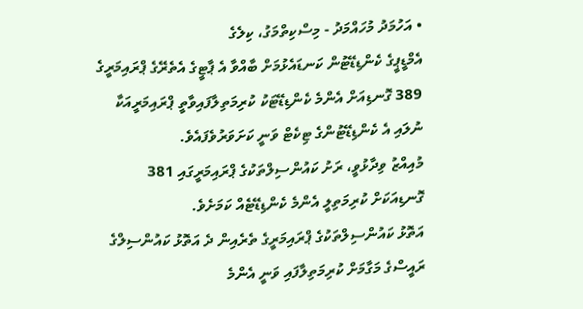• އަހުމަދު މުހައްމަދު - މިސްކިތްމަގު، ކިލެގެ
އެމްޑީޕީގެ ކެންޑިޑޭޓުން ކަނޑައެޅުމަށް ބާއްވާ އެ ޕާޓީގެ އެތެރޭގެ ޕްރައިމަރީގެ 389 ގޮނޑިއަށް އެންމެ ކެންޑިޑޭޓަކު ކުރިމަތިލާފައިވާތީ ޕްރައިމަރީއަކާ ނުލައި އެ ކެންޑިޑޭޓުންގެ ޓިކެޓް ވަނީ ކަށަވަރުވެފައެވެ.
މުއިއްޒު ވިދާޅުވީ، ރަށު ކައުންސިލްތަކުގެ ޕްރައިމަރީގައި 381 ގޮނޑިއަކަށް ކުރިމަތިލީ އެންމެ ކެންޑިޑޭޓެއް ކަމަށެވެ.
އަތޮޅު ކައުންސިލްތަކުގެ ޕްރައިމަރީގެ ތެރެއިން ދެ އަތޮޅު ކައުންސިލްގެ ރައީސްގެ މަގާމަށް ކުރިމަތިލާފައި ވަނީ އެންމެ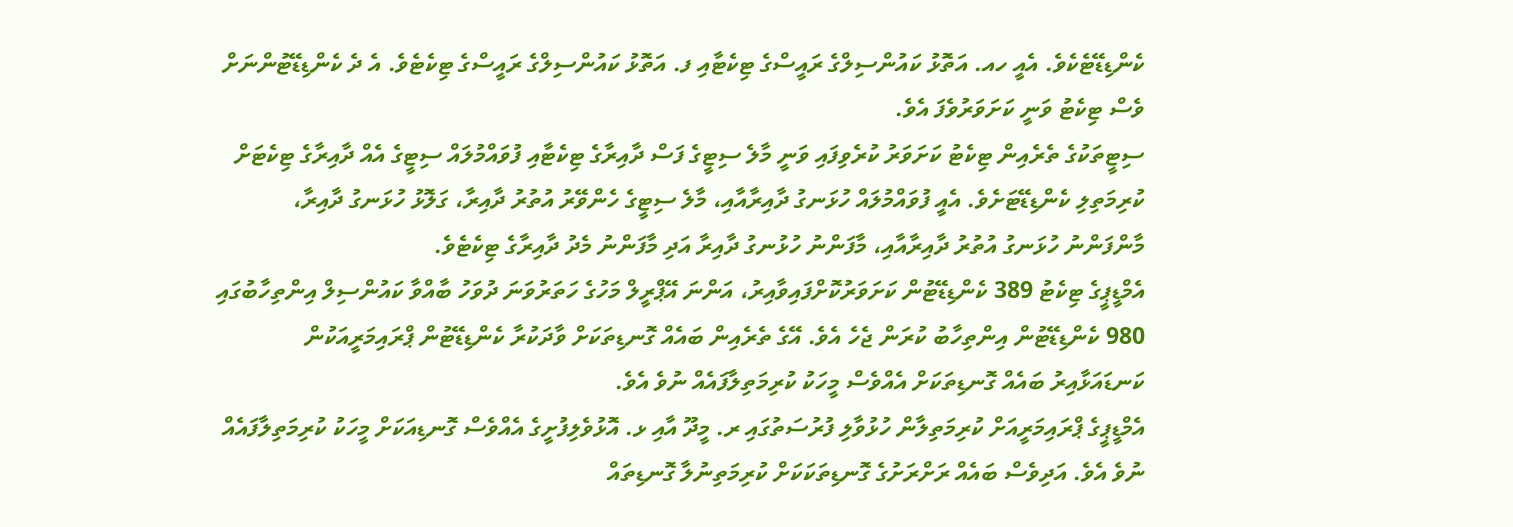ކެންޑިޑޭޓެކެވެ. އެއީ ހއ. އަތޮޅު ކައުންސިލްގެ ރައީސްގެ ޓިކެޓާއި ފ. އަތޮޅު ކައުންސިލްގެ ރައީސްގެ ޓިކެޓެވެ. އެ ދެ ކެންޑިޑޭޓުންނަށް ވެސް ޓިކެޓު ވަނީ ކަށަވަރުވެފަ އެވެ.
ސިޓީތަކުގެ ތެރެއިން ޓިކެޓު ކަށަވަރު ކުރެވިފައި ވަނީ މާލެ ސިޓީގެ ފަސް ދާއިރާގެ ޓިކެޓާއި ފުވައްމުލައް ސިޓީގެ އެއް ދާއިރާގެ ޓިކެޓަށް ކުރިމަތިލި ކެންޑިޑޭޓަށެވެ. އެއީ ފުވައްމުލައް ހުޅަނގު ދާއިރާއާއި، މާލެ ސިޓީގެ ހެންވޭރު އުތުރު ދާއިރާ، ގަލޮޅު ހުޅަނގު ދާއިރާ، މާންފަންނު ހުޅަނގު އުތުރު ދާއިރާއާއި، މާފަންނު ހުޅުނގު ދާއިރާ އަދި މާފަންނު މެދު ދާއިރާގެ ޓިކެޓެވެ.
އެމްޑީޕީގެ ޓިކެޓު 389 ކެންޑިޑޭޓުން ކަށަވަރުކޮށްފައިވާއިރު، އަންނަ އޭޕްރީލް މަހުގެ ހަތަރުވަނަ ދުވަހު ބާއްވާ ކައުންސިލް އިންތިހާބުގައި 980 ކެންޑިޑޭޓުން އިންތިހާބު ކުރަން ޖެހެ އެވެ. އޭގެ ތެރެއިން ބައެއް ގޮނޑިތަކަށް ވާދަކުރާ ކެންޑިޑޭޓުން ޕްރައިމަރީއަކުން ކަނޑައަޅާއިރު ބައެއް ގޮނޑިތަކަށް އެއްވެސް މީހަކު ކުރިމަތިލާފައެއް ނުވެ އެވެ.
އެމްޑީޕީގެ ޕްރައިމަރީއަށް ކުރިމަތިލާން ހުޅުވާލި ފުރުސަތުގައި ރ. މީދޫ އާއި ޅ. އޮޅުވެލިފުށީގެ އެއްވެސް ގޮނޑިއަކަށް މީހަކު ކުރިމަތިލާފައެއް ނުވެ އެވެ. އަދިވެސް ބައެއް ރަށްރަށުގެ ގޮނޑިތަކަކަށް ކުރިމަތިނުލާ ގޮނޑިތައް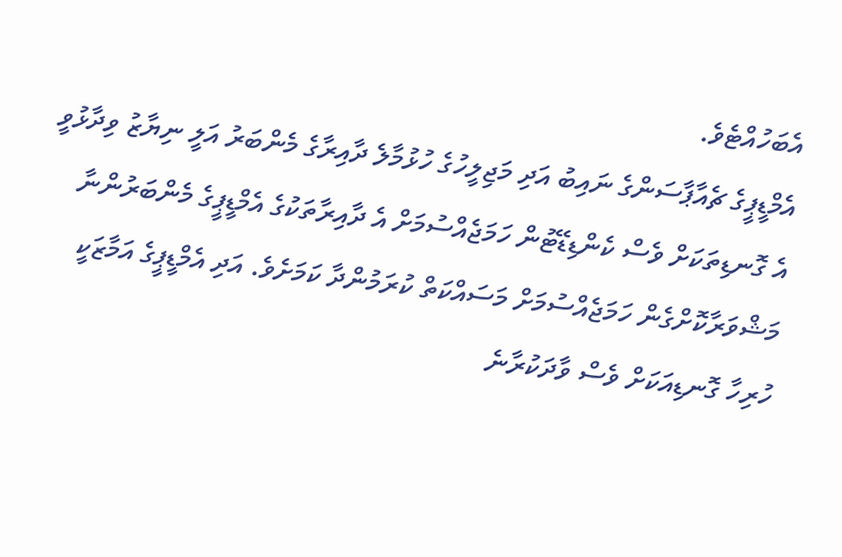އެބަހުއްޓެވެ.
އެމްޑީޕީގެ ޗެއާޕާސަންގެ ނައިބު އަދި މަޖިލީހުގެ ހުޅުމާލެ ދާއިރާގެ މެންބަރު އަލީ ނިޔާޒު ވިދާޅުވީ އެ ގޮނޑިތަކަށް ވެސް ކެންޑިޑޭޓުން ހަމަޖެއްސުމަށް އެ ދާއިރާތަކުގެ އެމްޑީޕީގެ މެންބަރުންނާ މަޝްވަރާކޮށްގެން ހަމަޖެއްސުމަށް މަސައްކަތް ކުރަމުންދާ ކަމަށެވެ. އަދި އެމްޑީޕީގެ އަމާޒަކީ ހުރިހާ ގޮނޑިއަކަށް ވެސް ވާދަކުރާނެ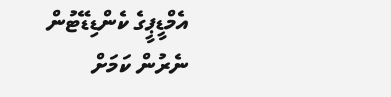އެމްޑީޕީގެ ކެންޑިޑޭޓުން ނެރުން ކަމަށް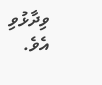ވިދާޅުވި އެވެ.